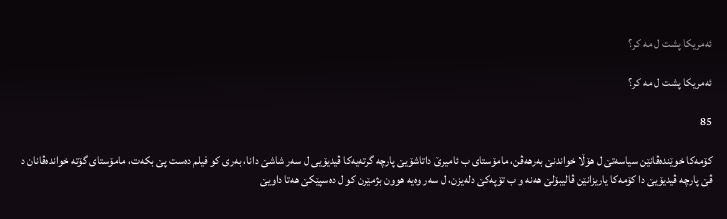ئه‌مریكا پشت ل مه‌ كر؟

ئه‌مریكا پشت ل مه‌ كر؟

85

كۆمه‌كا خوێنده‌ڤانێن سیاسه‌تێ ل هۆڵا خواندنێ به‌رهه‌ڤن، مامۆستاى ب ئامیرێ داتاشۆیێ پارچه‌ گرته‌یه‌كا ڤیدیۆیى ل سه‌ر شاشێ دانا، به‌رى كو فیلم ده‌ست پێ بكه‌ت، مامۆستاى گۆته‌ خوانده‌ڤانان د ڤێ پارچه‌ ڤیدیۆیێ دا كۆمه‌كا یاریزانێن ڤالیبۆلێ هه‌نه‌ و ب تۆپه‌كێ دله‌یزن، ل سه‌ر وه‌یه‌ هوون بژمێرن كو ل ده‌سپێكێ هه‌تا داویێ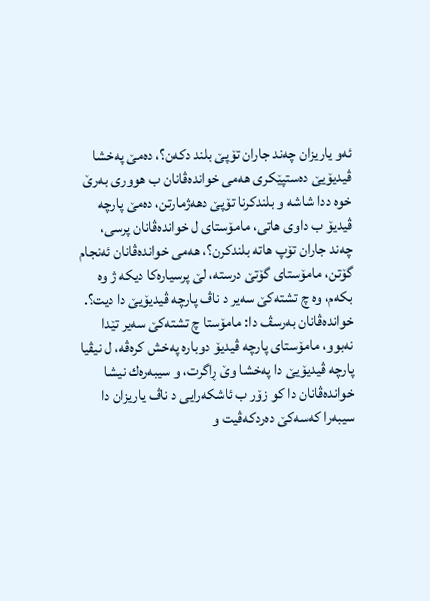ئه‌و یاریزان چه‌ند جاران تۆپێ بلند دكه‌ن؟، ده‌مێ په‌خشا ڤیدیۆیێ ده‌ستپێكرى هه‌مى خوانده‌ڤانان ب هوورى به‌رێ خوه‌ ددا شاشه‌ و بلندكرنا تۆپێ دهه‌ژمارتن، ده‌مێ پارچه‌ ڤیدیۆ ب داوى هاتى، مامۆستاى ل خوانده‌ڤانان پرسى، چه‌ند جاران تۆپ هاته‌ بلندكرن؟، هه‌مى خوانده‌ڤانان ئه‌نجام گۆتن، مامۆستاى گۆتێ درسته‌، لێ پرسیاره‌كا دیكه‌ ژ وه‌ بكه‌م، وه‌ چ تشته‌كێ سه‌یر د ناڤ پارچه‌ ڤیدیۆیێ دا دیت؟. خوانده‌ڤانان به‌رسڤ دا: مامۆستا چ تشته‌كێ سه‌یر تێدا نه‌بوو، مامۆستاى پارچه‌ ڤیدیۆ دوباره‌ په‌خش كره‌ڤه‌، ل نیڤیا پارچه‌ ڤیدیۆیێ دا په‌خشا وێ ڕاگرت، و سیبه‌ره‌ك نیشا خوانده‌ڤانان دا كو زۆر ب ئاشكه‌رایی د ناڤ یاریزان دا سیبه‌را كه‌سه‌كێ ده‌ردكه‌ڤیت و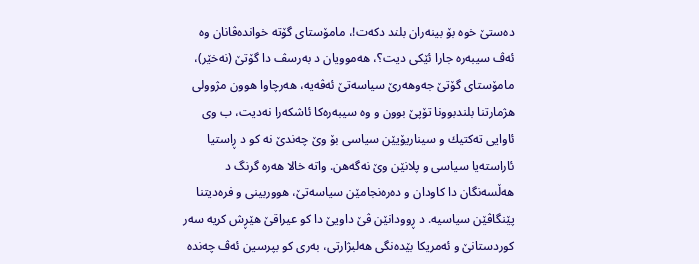ده‌ستێ خوه‌ بۆ بینه‌ران بلند دكه‌ت!، مامۆستاى گۆته‌ خوانده‌ڤانان وه‌ ئه‌ڤ سیبه‌ره‌ جارا ئێكى دیت؟، هه‌موویان د به‌رسڤ دا گۆتێ (نه‌خێر)، مامۆستاى گۆتێ جه‌وهه‌رێ سیاسه‌تێ ئه‌ڤه‌یه‌، هه‌رچاوا هوون مژوولى هژمارتنا بلندبوونا تۆپێ بوون و وه‌ سیبه‌ره‌كا ئاشكه‌را نه‌دیت، ب وى ئاوایی ته‌كتیك و سیناریۆیێن سیاسى بۆ وێ چه‌ندێ نه‌ كو د ڕاستیا ئاراسته‌یا سیاسى و پلانێن وێ نه‌گه‌هن. واته‌ خالا هه‌ره‌ گرنگ د هه‌ڵسه‌نگان دا كاودان و ده‌ره‌نجامێن سیاسه‌تێ، هووربینى و فره‌دیتنا پێنگاڤێن سیاسیه‌. د ڕوودانێن ڤێ داویێ دا كو عیراقێ هێڕش كریه‌ سه‌ر كوردستانێ و ئه‌مریكا بێده‌نگى هه‌لبژارتى، به‌رى كو بپرسین ئه‌ڤ چه‌نده‌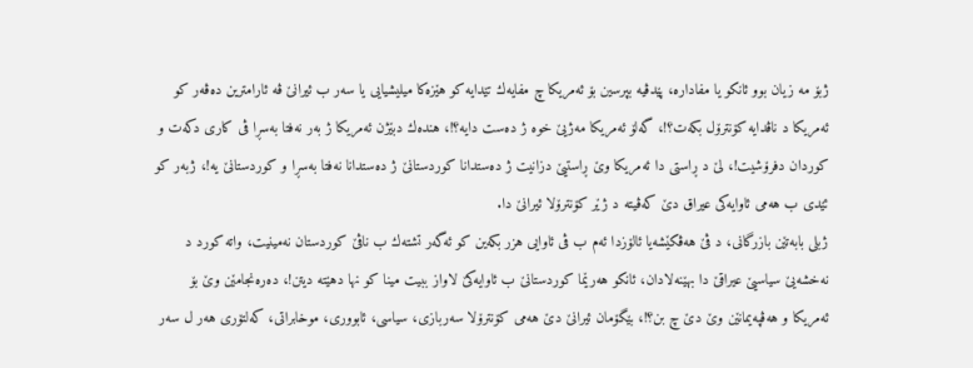ژبۆ مه‌ زیان بوو ئانكو یا مفاداره‌، پێدڤیه‌ بپرسین بۆ ئه‌مریكا چ مفایه‌ك تێدایه‌ كو هێزه‌كا میلیشیایی یا سه‌ر ب ئیرانێ ڤه‌ ئارامترین ده‌ڤه‌ر كو ئه‌مریكا د ناڤدایه‌ كۆنترۆل بكه‌ت؟!، گه‌لۆ ئه‌مریكا مه‌ژیێ خوه‌ ژ ده‌ست دایه‌؟!، هنده‌ك دبێژن ئه‌مریكا ژ به‌ر نه‌فتا به‌سڕا ڤى كارى دكه‌ت و كوردان دفرۆشیت!، لێ د ڕاستی دا ئه‌مریكا وێ ڕاستیێ دزانیت ژ ده‌ستدانا كوردستانێ ژ ده‌ستدانا نه‌فتا به‌سڕا و كوردستانێ یه‌!، ژبه‌ر كو ئێدى ب هه‌مى ئاوایه‌كى عیراق دێ كه‌ڤیته‌ د ژێر كۆنترۆلا ئیرانێ دا.
ژبلى بابه‌تێن بازرگانى، د ڤێ هه‌ڤكێشه‌یا ئالۆزدا ئه‌م ب ڤى ئاوایى هزر بكه‌ین كو ئه‌گه‌ر تشته‌ك ب ناڤێ كوردستان نه‌مینیت، واته‌ كورد د نه‌خشه‌یێ سیاسیێ عیراقێ دا بهێنه‌لادان، ئانكو هه‌رێما كوردستانێ ب ئاوایه‌كێ لاواز ببیت مینا كو نها دهێته‌ دیتن!، ده‌ره‌نجامێن وێ بۆ ئه‌مریكا و هه‌ڤپه‌یمانێن وێ دێ چ بن؟!، بێگۆمان ئیرانێ دێ هه‌مى كۆنترۆلا سه‌ربازى، سیاسى، ئابوورى، موخابراتى، كه‌لتۆرى هه‌ر ل سه‌ر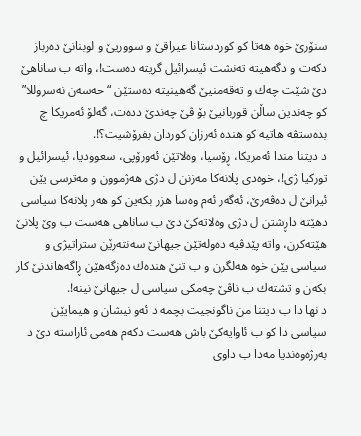سنۆرێ خوه‌ هه‌تا كو كوردستانا عیراقێ و سووریێ و لوبنانێ ده‌رباز دكه‌ت و دگه‌هیته‌ ته‌نشت ئیسرائیل گریته‌ ده‌ست!، واته‌ ب ساناهێ دێ شێت چه‌ك و ته‌قه‌منیێ گه‌هینیته‌ ده‌ستێن “حه‌سه‌ن نه‌سروللا” كو چه‌ندین ساڵن قوربانیێ بۆ ڤێ چه‌ندێ دده‌ت، گه‌لۆ ئه‌مریكا چ بده‌ستڤه‌ هاتیه‌ كو هنده‌ ئه‌رزان كوردان بفرۆشیت؟!.
د دیتنا مندا ئه‌مریكا، ڕۆسیا، وه‌لاتێن ئه‌ورۆپى، سعوودیا، ئیسرائیل و توركیا ژى!، خوه‌دى پلانه‌كا مه‌زنن ل دژى هه‌ژموون و مه‌ترسی یێن ئیرانێ ل ده‌ڤه‌رێ، ئه‌گه‌ر ئه‌م وه‌سا هزر بكه‌ین كو هه‌ر پلانه‌كا سیاسى دهێته‌ داڕشتن ل دژى وه‌لاته‌كێ دێ ب ساناهى هه‌ست ب وێ پلانێ هێته‌كرن، واته‌ پێدڤیه‌ ده‌وله‌تێن جیهانێ سه‌نته‌رێن ستراتیژى و سیاسى یێن خوه‌ هه‌لگرن و ب تنێ هنده‌ك ده‌زگه‌هێن ڕاگه‌هاندنێ كار بكه‌ن و تشته‌ك ب ناڤێ چه‌مكى سیاسى ل جیهانێ نینه‌!.
د نها دا ب دیتنا من ناگونجیت بچمه‌ د ئه‌و نیشان و هیمایێن سیاسی دا كو ب ئاوایه‌كێ باش هه‌ست دكه‌م هه‌مى ئاراسته‌ دێ د به‌رژه‌وه‌ندیا مه‌دا ب داوى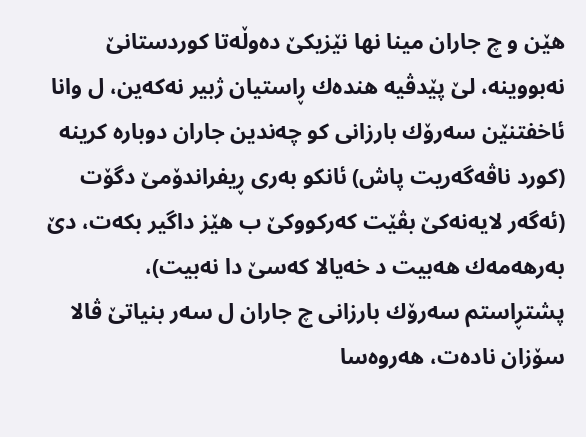هێن و چ جاران مینا نها نێزیكێ ده‌وڵه‌تا كوردستانێ نه‌بووینه‌، لێ پێدڤیه‌ هنده‌ك ڕاستیان ژبیر نه‌كه‌ین، ل وانا ئاخفتنێن سه‌رۆك بارزانى كو چه‌ندین جاران دوباره‌ كرینه‌ (كورد ناڤه‌گه‌ریت پاش) ئانكو به‌رى ڕیفراندۆمێ دگۆت (ئه‌گه‌ر لایه‌نه‌كێ بڤێت كه‌ركووكێ ب هێز داگیر بكه‌ت، دێ به‌رهه‌مه‌ك هه‌بیت د خه‌یالا كه‌سێ دا نه‌بیت)، پشتڕاستم سه‌رۆك بارزانى چ جاران ل سه‌ر بنیاتێ ڤالا سۆزان ناده‌ت، هه‌روه‌سا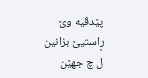پێدڤیه‌ وێ ڕاستیێ بزانین ل چ جهێن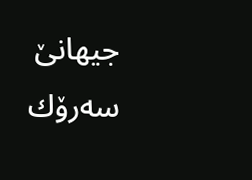جیهانێ سه‌رۆك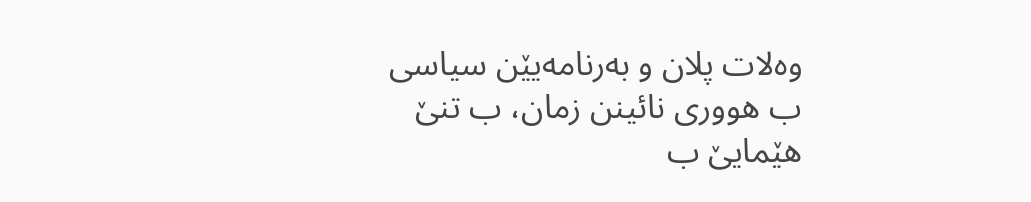وه‌لات پلان و به‌رنامه‌یێن سیاسى ب هوورى نائینن زمان، ب تنێ هێمایێ ب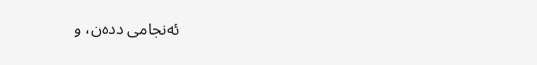ئه‌نجامى دده‌ن، و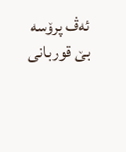ئه‌ڤ پرۆسه‌ بێ قوربانى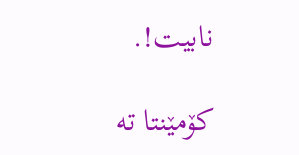نابیت!.

کۆمێنتا تە